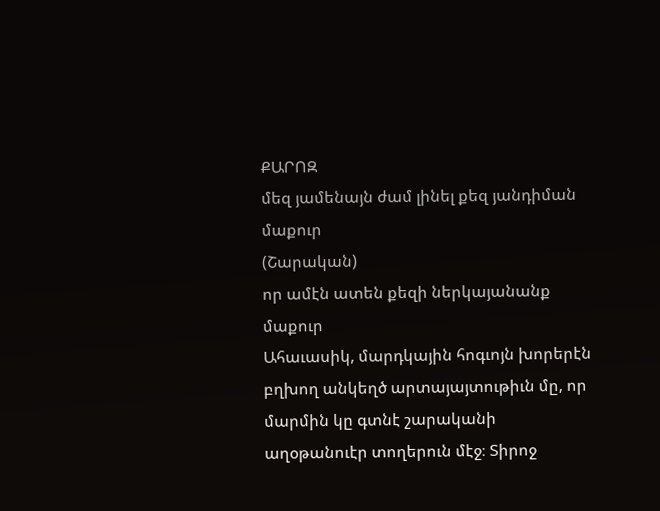ՔԱՐՈԶ
մեզ յամենայն ժամ լինել քեզ յանդիման մաքուր
(Շարական)
որ ամէն ատեն քեզի ներկայանանք մաքուր
Ահաւասիկ, մարդկային հոգւոյն խորերէն բղխող անկեղծ արտայայտութիւն մը, որ մարմին կը գտնէ շարականի աղօթանուէր տողերուն մէջ։ Տիրոջ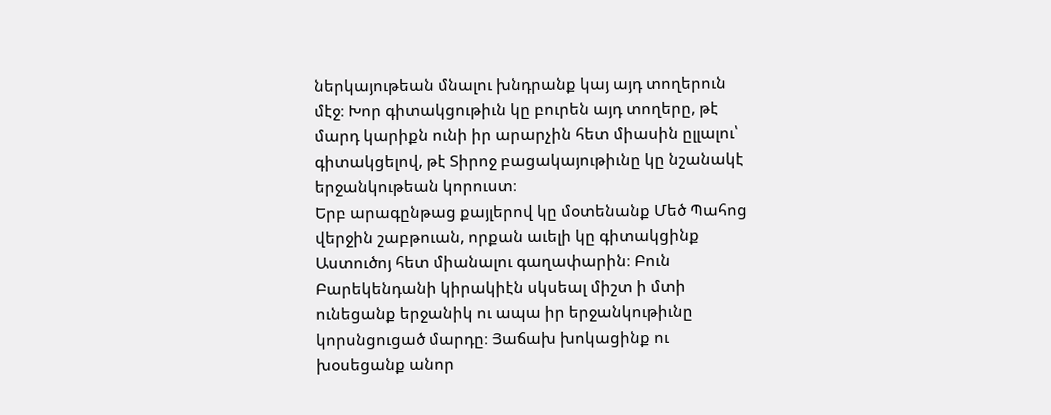ներկայութեան մնալու խնդրանք կայ այդ տողերուն մէջ։ Խոր գիտակցութիւն կը բուրեն այդ տողերը, թէ մարդ կարիքն ունի իր արարչին հետ միասին ըլլալու՝ գիտակցելով, թէ Տիրոջ բացակայութիւնը կը նշանակէ երջանկութեան կորուստ։
Երբ արագընթաց քայլերով կը մօտենանք Մեծ Պահոց վերջին շաբթուան, որքան աւելի կը գիտակցինք Աստուծոյ հետ միանալու գաղափարին։ Բուն Բարեկենդանի կիրակիէն սկսեալ միշտ ի մտի ունեցանք երջանիկ ու ապա իր երջանկութիւնը կորսնցուցած մարդը։ Յաճախ խոկացինք ու խօսեցանք անոր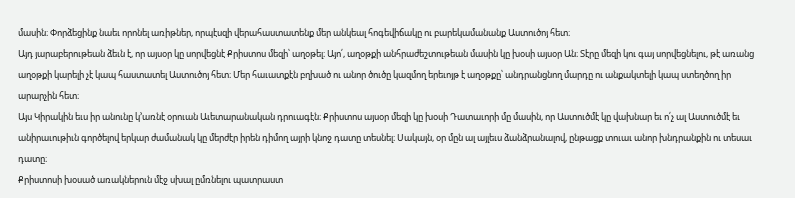մասին։ Փորձեցինք նաեւ որոնել առիթներ, որպէսզի վերահաստատենք մեր անկեալ հոգեվիճակը ու բարեկամանանք Աստուծոյ հետ։
Այդ յարաբերութեան ձեւն է, որ այսօր կը սորվեցնէ Քրիստոս մեզի՝ աղօթել։ Այո՛, աղօթքի անհրաժեշտութեան մասին կը խօսի այսօր Ան։ Տէրը մեզի կու գայ սորվեցնելու, թէ առանց աղօթքի կարելի չէ կապ հաստատել Աստուծոյ հետ։ Մեր հաւատքէն բղխած ու անոր ծուծը կազմող երեւոյթ է աղօթքը՝ անդրանցնող մարդը ու անքակտելի կապ ստեղծող իր արարչին հետ։
Այս Կիրակին եւս իր անունը կ՚առնէ օրուան Աւետարանական դրուագէն։ Քրիստոս այսօր մեզի կը խօսի Դատաւորի մը մասին, որ Աստուծմէ կը վախնար եւ ո՛չ ալ Աստուծմէ եւ անիրաւութիւն գործելով երկար ժամանակ կը մերժէր իրեն դիմող այրի կնոջ դատը տեսնել։ Սակայն, օր մըն ալ այլեւս ձանձրանալով, ընթացք տուաւ անոր խնդրանքին ու տեսաւ դատը։
Քրիստոսի խօսած առակներուն մէջ սխալ ըմռնելու պատրաստ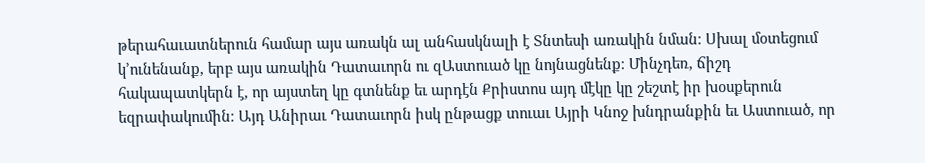թերահաւատներուն համար այս առակն ալ անհասկնալի է Տնտեսի առակին նման։ Սխալ մօտեցում կ՚ունենանք, երբ այս առակին Դատաւորն ու զԱստուած կը նոյնացնենք։ Մինչդեռ, ճիշդ հակապատկերն է, որ այստեղ կը գտնենք եւ արդէն Քրիստոս այդ մէկը կը շեշտէ իր խօսքերուն եզրափակումին։ Այդ Անիրաւ Դատաւորն իսկ ընթացք տուաւ Այրի Կնոջ խնդրանքին եւ Աստուած, որ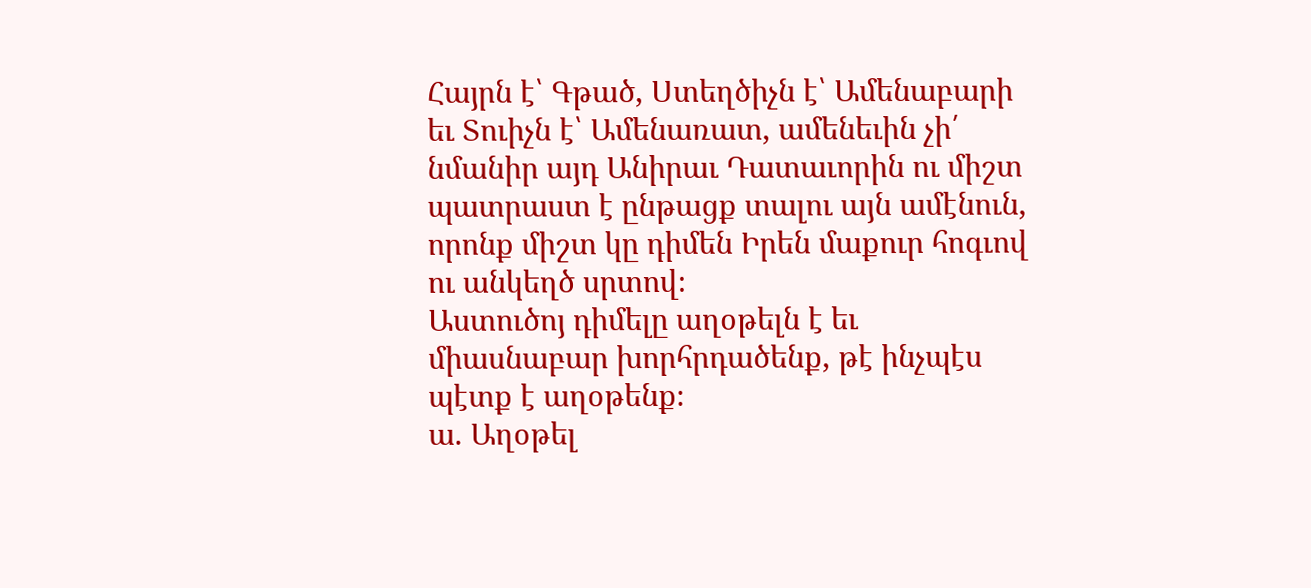Հայրն է՝ Գթած, Ստեղծիչն է՝ Ամենաբարի եւ Տուիչն է՝ Ամենառատ, ամենեւին չի՛ նմանիր այդ Անիրաւ Դատաւորին ու միշտ պատրաստ է ընթացք տալու այն ամէնուն, որոնք միշտ կը դիմեն Իրեն մաքուր հոգւով ու անկեղծ սրտով։
Աստուծոյ դիմելը աղօթելն է եւ միասնաբար խորհրդածենք, թէ ինչպէս պէտք է աղօթենք։
ա. Աղօթել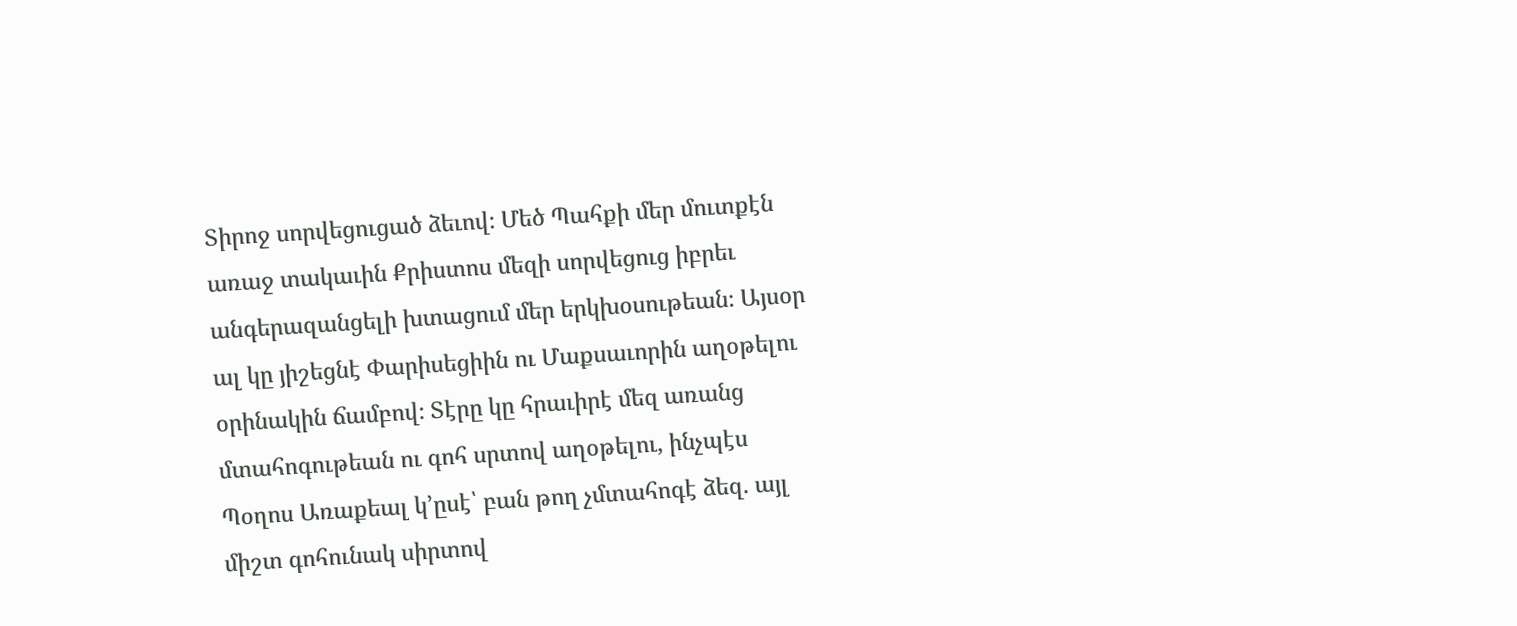Տիրոջ սորվեցուցած ձեւով։ Մեծ Պահքի մեր մուտքէն առաջ տակաւին Քրիստոս մեզի սորվեցուց իբրեւ անգերազանցելի խտացում մեր երկխօսութեան։ Այսօր ալ կը յիշեցնէ Փարիսեցիին ու Մաքսաւորին աղօթելու օրինակին ճամբով։ Տէրը կը հրաւիրէ մեզ առանց մտահոգութեան ու գոհ սրտով աղօթելու, ինչպէս Պօղոս Առաքեալ կ՚ըսէ՝ բան թող չմտահոգէ ձեզ. այլ միշտ գոհունակ սիրտով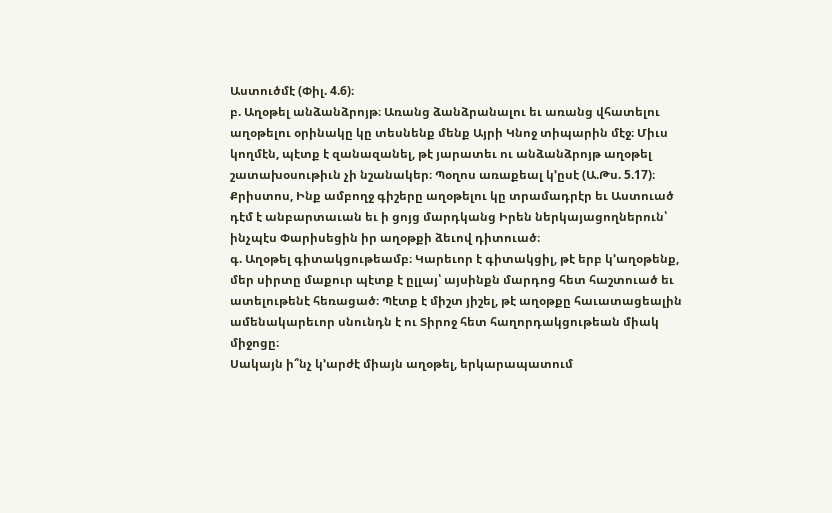Աստուծմէ (Փիլ. 4.6)։
բ. Աղօթել անձանձրոյթ։ Առանց ձանձրանալու եւ առանց վհատելու աղօթելու օրինակը կը տեսնենք մենք Այրի Կնոջ տիպարին մէջ։ Միւս կողմէն, պէտք է զանազանել, թէ յարատեւ ու անձանձրոյթ աղօթել շատախօսութիւն չի նշանակեր։ Պօղոս առաքեալ կ՚ըսէ (Ա.Թս. 5.17)։ Քրիստոս, Ինք ամբողջ գիշերը աղօթելու կը տրամադրէր եւ Աստուած դէմ է անբարտաւան եւ ի ցոյց մարդկանց Իրեն ներկայացողներուն՝ ինչպէս Փարիսեցին իր աղօթքի ձեւով դիտուած։
գ. Աղօթել գիտակցութեամբ։ Կարեւոր է գիտակցիլ, թէ երբ կ՚աղօթենք, մեր սիրտը մաքուր պէտք է ըլլայ՝ այսինքն մարդոց հետ հաշտուած եւ ատելութենէ հեռացած։ Պէտք է միշտ յիշել, թէ աղօթքը հաւատացեալին ամենակարեւոր սնունդն է ու Տիրոջ հետ հաղորդակցութեան միակ միջոցը։
Սակայն ի՞նչ կ՚արժէ միայն աղօթել, երկարապատում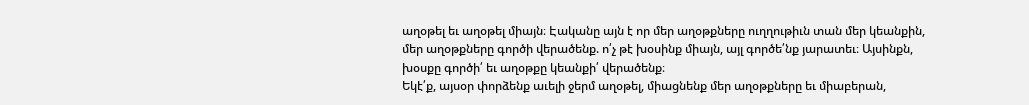աղօթել եւ աղօթել միայն։ Էականը այն է որ մեր աղօթքները ուղղութիւն տան մեր կեանքին, մեր աղօթքները գործի վերածենք. ո՛չ թէ խօսինք միայն, այլ գործե՛նք յարատեւ։ Այսինքն, խօսքը գործի՛ եւ աղօթքը կեանքի՛ վերածենք։
Եկէ՛ք, այսօր փորձենք աւելի ջերմ աղօթել, միացնենք մեր աղօթքները եւ միաբերան,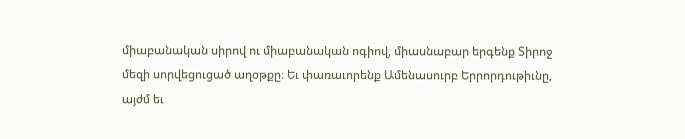միաբանական սիրով ու միաբանական ոգիով, միասնաբար երգենք Տիրոջ մեզի սորվեցուցած աղօթքը։ Եւ փառաւորենք Ամենասուրբ Երրորդութիւնը, այժմ եւ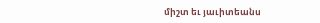միշտ եւ յաւիտեանս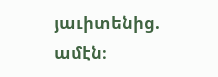յաւիտենից. ամէն։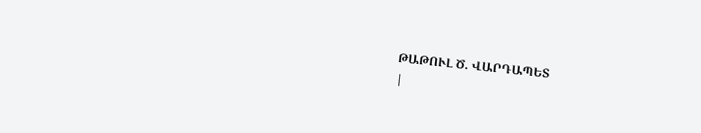ԹԱԹՈՒԼ Ծ. ՎԱՐԴԱՊԵՏ
|